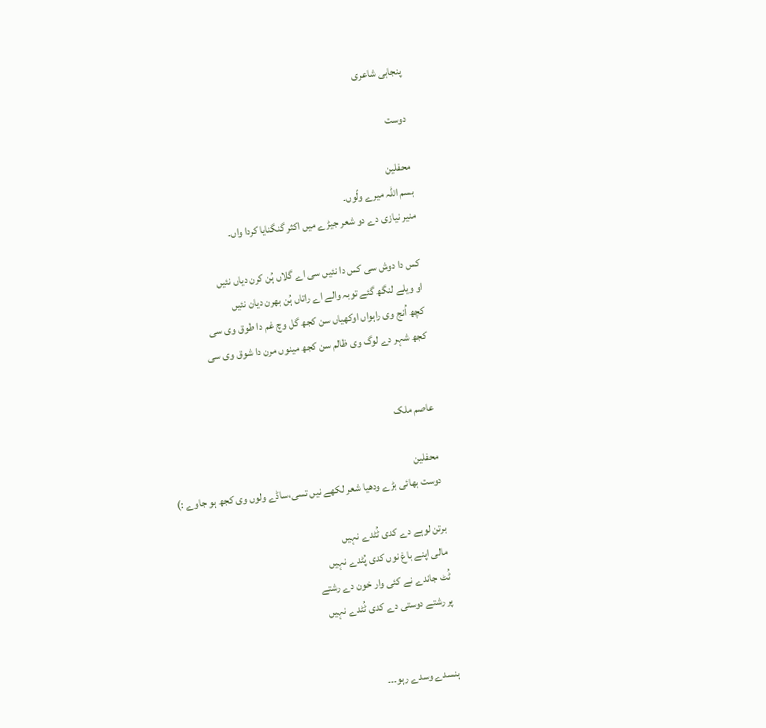پنجابی شاعری

دوست

محفلین
بسم اللہ میرے ولّوں۔
منیر نیازی دے دو شعر جیڑے میں‌ اکثر گنگنایا کردا واں۔

کس دا دوش سی کس دا نئیں سی اے گلاں ہُن کرن دیاں نئیں
او ویلے لنگھ گئے توبہ والے اے راتاں ہُن بھرن دیان نئیں
کچھ اُنج وی راہواں اوکھیاں سن کجھ گل وچ غم دا طوق وی سی
کجھ شہر دے لوگ وی ظالم سن کجھ مینوں مرن دا شوق وی سی


عاصم ملک

محفلین
دوست بھائی بڑے ودھیا شعر لکھے نیں تسی،ساڈے ولوں وی کجھ ہو جاوے :)

برتن لوہے دے کدی ٹُٹدے نہیں
مالی اپنے باغ نوں کدی پُٹدے نہیں
ٹُٹ جاندے نے کئی وار خون دے رشتے
پر رشتے دوستی دے کدی ٹُٹدے نہیں


ہنسدے وسدے رہو۔۔۔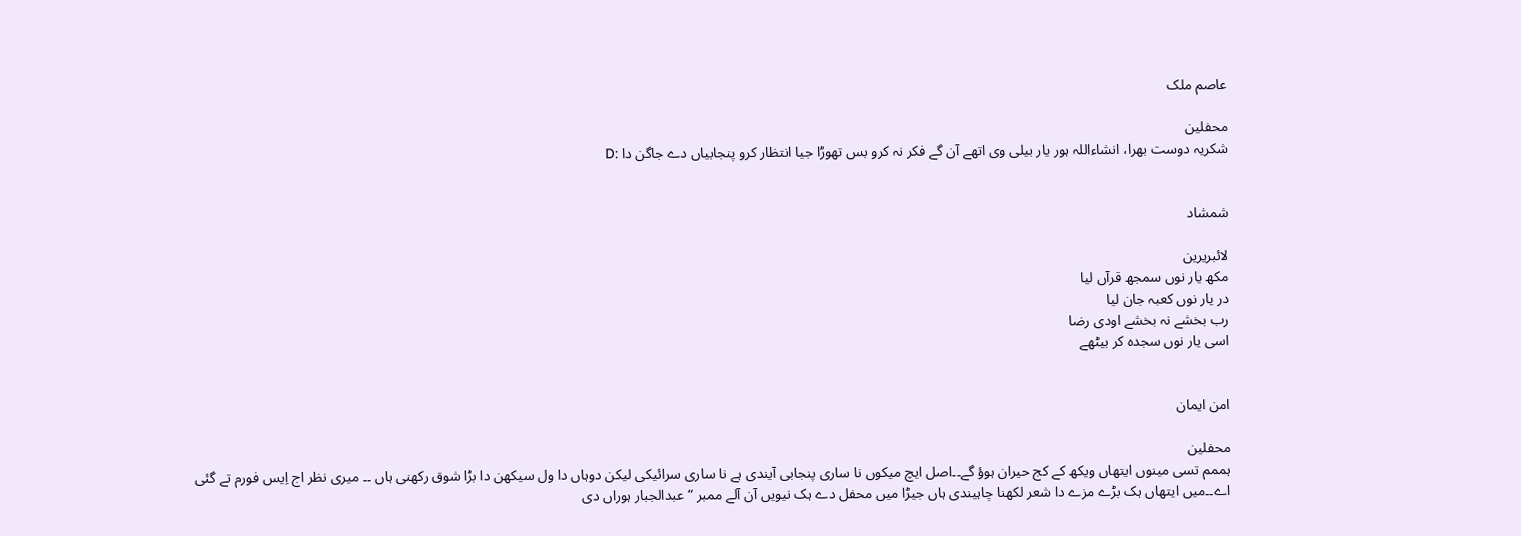عاصم ملک

محفلین
شکریہ دوست بھرا، انشاءاللہ ہور یار بیلی وی اتھے آن گے فکر نہ کرو بس تھوڑا جیا انتظار کرو پنجابیاں دے جاگن دا :D


شمشاد

لائبریرین
مکھ یار نوں سمجھ قرآں لیا
در یار نوں کعبہ جان لیا
رب بخشے نہ بخشے اودی رضا
اسی یار نوں سجدہ کر بیٹھے


امن ایمان

محفلین
ہممم تسی مینوں ایتھاں ویکھ کے کج حیران ہوؤ گے۔۔اصل ایچ میکوں نا ساری پنجابی آیندی ہے نا ساری سرائیکی لیکن دوہاں دا ول سیکھن دا بڑا شوق رکھنی ہاں ۔۔ میری نظر اج اِیس فورم تے گئی اے۔۔میں ایتھاں ہک بڑے مزے دا شعر لکھنا چاہیندی ہاں جیڑا میں محفل دے ہک نیویں آن آلے ممبر “عبدالجبار ہوراں دی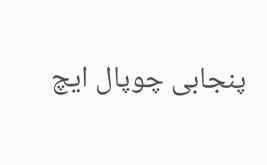پنجابی چوپال ایچ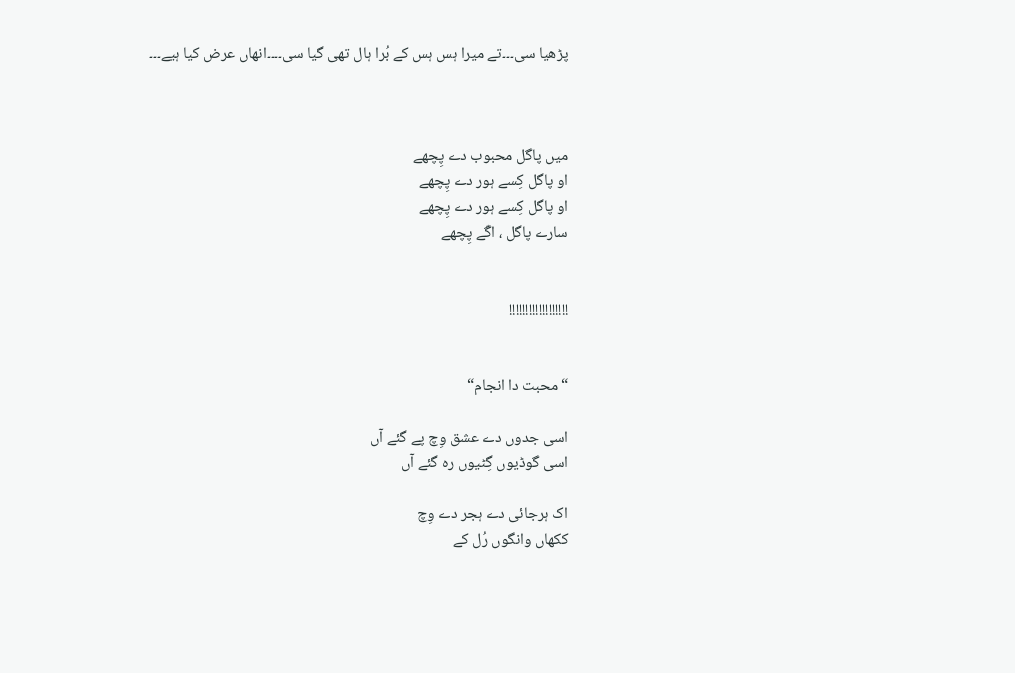پڑھیا سی۔۔۔تے میرا ہس ہس کے بُرا ہال تھی گیا سی۔۔۔۔انھاں عرض کیا ہیے۔۔۔



میں پاگل محبوب دے پِچھے
او پاگل کِسے ہور دے پِچھے
او پاگل کِسے ہور دے پِچھے
سارے پاگل ، اگّے پِچھے


!!!!!!!!!!!!!!!!!!


“محبت دا انجام“

اسی جدوں دے عشق وِچ پے گئے آں
اسی گوڈیوں گِٹیوں رہ گئے آں

اک ہرجائی دے ہجر دے وِچ
ککھاں وانگوں رُل کے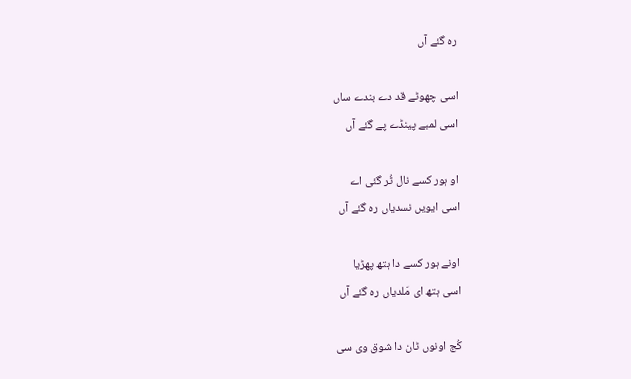رہ گئے آں

اسی چھوٹے قد دے بندے ساں
اسی لمبے پینڈے پے گئے آں

او ہور کسے نال ٹُر گئی اے
اسی ایویں نسدیاں رہ گئے آں

اونے ہور کسے دا ہتھ پھڑیا
اسی ہتھ ای مَلدیاں رہ گئے آں

کُج اونوں ٹان دا شوق وی سی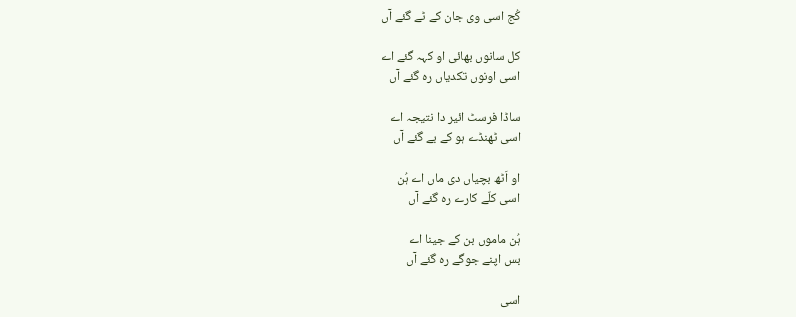کُج اسی وی جان کے ٹے گئے آں

کل سانوں بھائی او کہہ گئے اے
اسی اونوں تکدیاں رہ گئے آں

ساڈا فرسٹ ائیر دا نتیجہ اے
اسی ٹھنڈے ہو کے بے گئے آں

او اَٹھ بچیاں دی ماں اے ہُن
اسی کلّے کارے رہ گئے آں

ہُن ماموں بن کے جینا اے
بس اپنے جوگے رہ گئے آں

اسی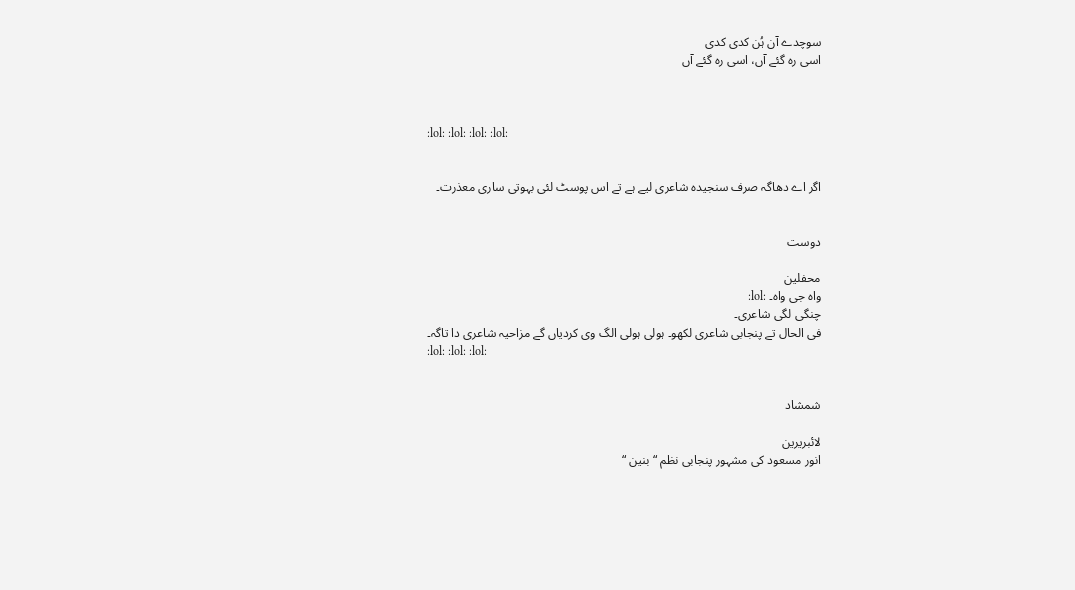سوچدے آن ہُن کدی کدی
اسی رہ گئے آں، اسی رہ گئے آں



:lol: :lol: :lol: :lol:


اگر اے دھاگہ صرف سنجیدہ شاعری لیے ہے تے اس پوسٹ لئی بہوتی ساری معذرت۔


دوست

محفلین
واہ جی واہ۔ :lol:
چنگی لگی شاعری۔
فی الحال تے پنجابی شاعری لکھو۔ ہولی ہولی الگ وی کردیاں گے مزاحیہ شاعری دا تاگہ۔
:lol: :lol: :lol:


شمشاد

لائبریرین
انور مسعود کی مشہور پنجابی نظم “ بنین “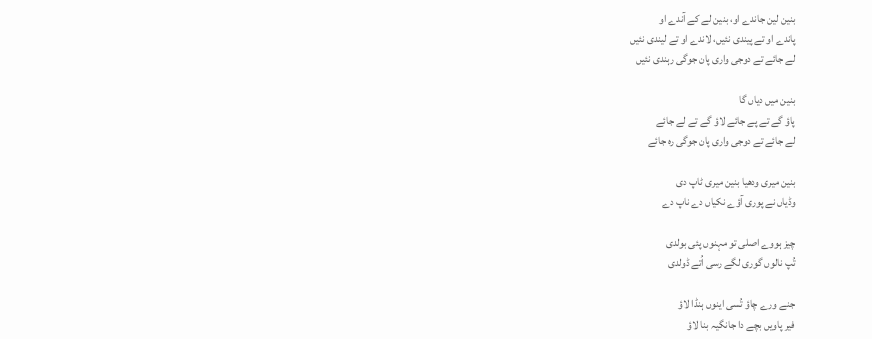بنین لین جاندے او، بنین لے کے آندے او
پاندے او تے پیندی نئیں، لاندے او تے لیندی نئیں
لے جائے تے دوجی واری پان جوگی رہندی نئیں

بنین میں دیاں گا
پاؤ گے تے پے جائے لاؤ گے تے لے جائے
لے جائے تے دوجی واری پان جوگی رہ جائے

بنین میری ودھیا بنین میری ٹاپ دی
وڈیاں نے پوری آؤے نکیاں دے ناپ دے

چیز ہووے اصلی تو مہنوں پئی بولدی
تُپ نالوں گوری لگے رسی اُتے ڈولدی

جنے ورے چاؤ تُسی اینوں ہنڈا لاؤ
فیر پاویں بچے دا جانگیہ بنا لاؤ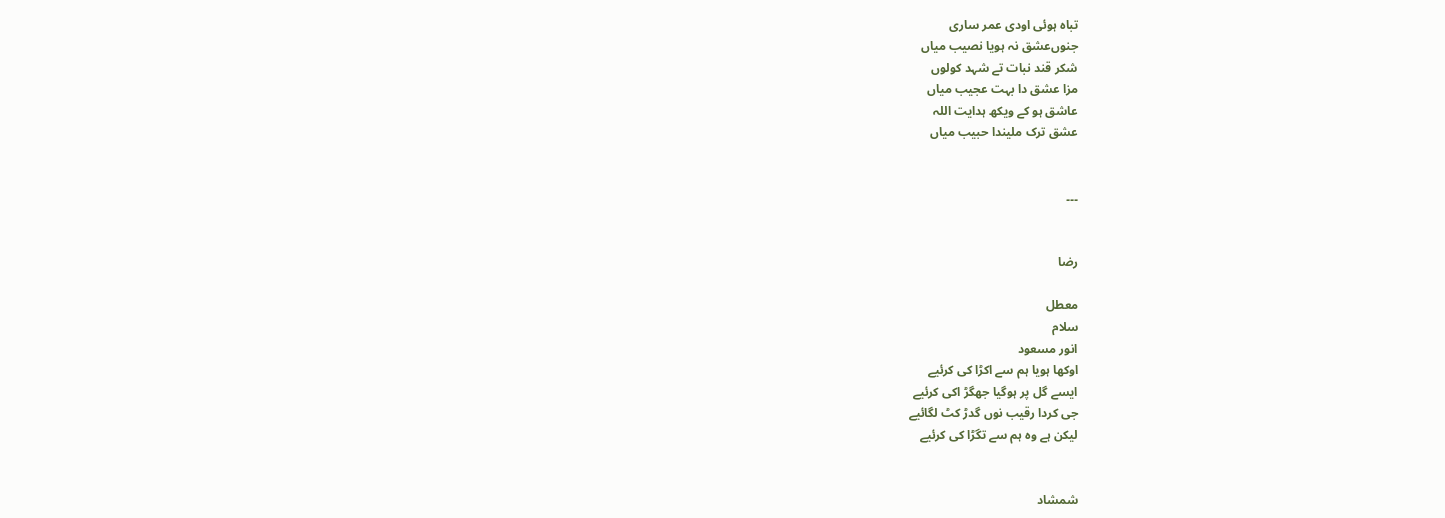تباہ ہوئی اودی عمر ساری
جنوں‌عشق نہ ہویا نصیب میاں
شکر قند نبات تے شہد کولوں‌
مزا عشق دا بہت عجیب میاں‌
عاشق ہو کے ویکھ ہدایت اللہ
عشق ترک ملیندا حبیب میاں‌


۔۔۔


رضا

معطل
سلام
انور مسعود
اوکھا ہویا ہم سے اکڑا کی کرئیے
ایسے گل پر ہوگیا جھگڑ اکی کرئیے
جی کردا رقیب نوں گدڑ کٹ لگائیے
لیکن ہے وہ ہم سے تگڑا کی کرئیے


شمشاد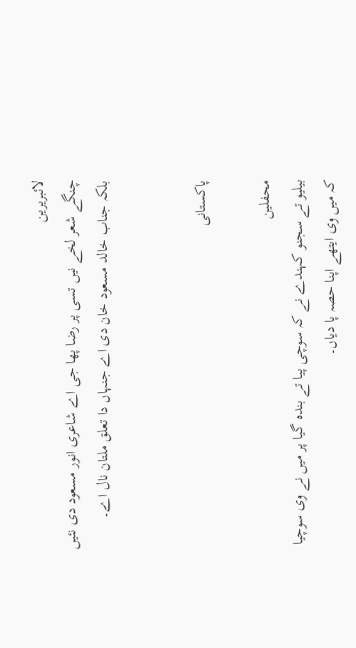لائبریرین
چنگے شعر لخے نیں تسی پر رضا پھا جی اے شاعری انور مسعود دی نئیں بلکہ جناب خالد مسعود خان دی اے جنہاں دا تعلق ملتان نال اے۔


پاکستانی

محفلین
بیلیو تے سجنو کہندے نے کہ سوچی پیا تے بندہ گیا پر میں نے وی سوچیا کہ میں وی ایتھے اپنا حصہ پا دیاں۔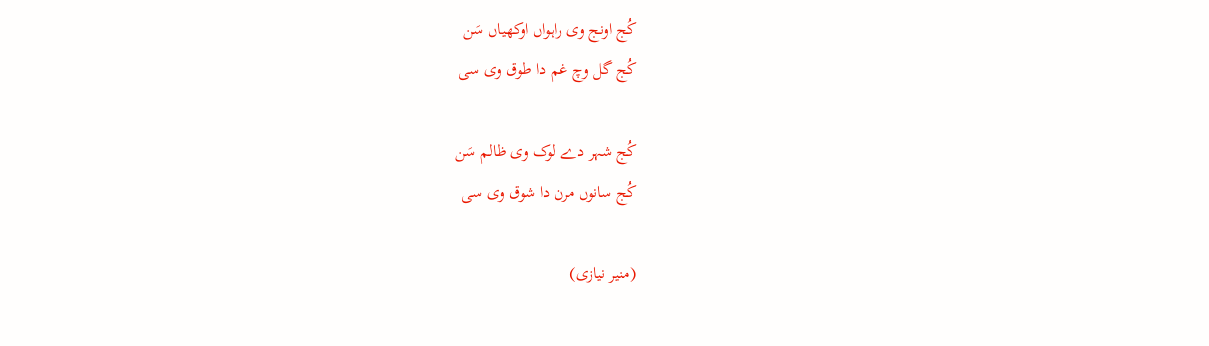کُج اونج وی راہواں اوکھیاں سَن
کُج گل وچ غم دا طوق وی سی

کُج شہر دے لوک وی ظالم سَن
کُج سانوں مرن دا شوق وی سی

(منیر نیازی)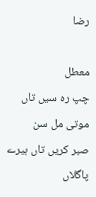رضا

معطل
چپ رہ سیں تاں موتی مل سن
صبر کریں تاں ہیرے
پاگلاں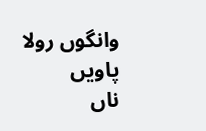وانگوں رولا پاویں
ناں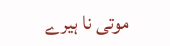موتی نا ہیرے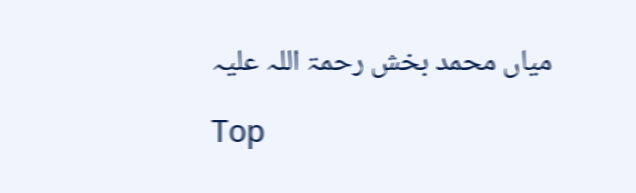میاں محمد بخش رحمۃ اللہ علیہ

Top